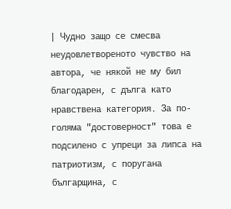| Чудно защо се смесва неудовлетвореното чувство на автора, че някой не му бил благодарен, с дълга като нравствена категория. За по-голяма "достоверност" това е подсилено с упреци за липса на патриотизм, с поругана българщина, с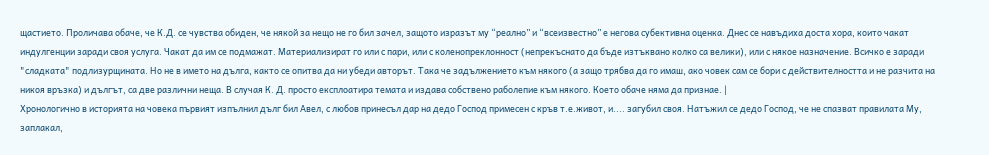щастието. Проличава обаче, че К.Д. се чувства обиден, че някой за нещо не го бил зачел, защото изразът му “реално” и “всеизвестно” е негова субективна оценка. Днес се навъдиха доста хора, които чакат индулгенции заради своя услуга. Чакат да им се подмажат. Материализират го или с пари, или с коленопреклонност (непрекъснато да бъде изтъквано колко са велики), или с някое назначение. Всичко е заради "сладката" подлизурщината. Но не в името на дълга, както се опитва да ни убеди авторът. Така че задължението към някого (а защо трябва да го имаш, ако човек сам се бори с действителността и не разчита на никоя връзка) и дългът, са две различни неща. В случая К. Д. просто експлоатира темата и издава собствено раболепие към някого. Което обаче няма да признае. |
Хронологично в историята на човека първият изпълнил дълг бил Авел, с любов принесъл дар на дедо Господ примесен с кръв т.е.живот, и.... загубил своя. Натъжил се дедо Господ, че не спазват правилата Му, заплакал,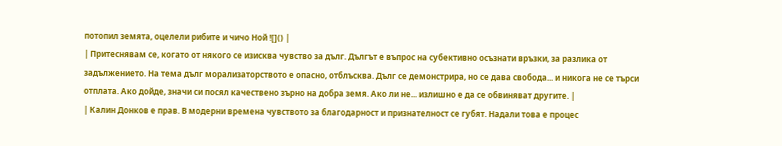потопил земята, оцелели рибите и чичо Ной ![]() |
| Притеснявам се, когато от някого се изисква чувство за дълг. Дългът е въпрос на субективно осъзнати връзки, за разлика от задължението. На тема дълг морализаторството е опасно, отблъсква. Дълг се демонстрира, но се дава свобода... и никога не се търси отплата. Ако дойде, значи си посял качествено зърно на добра земя. Ако ли не... излишно е да се обвиняват другите. |
| Калин Донков е прав. В модерни времена чувството за благодарност и признателност се губят. Надали това е процес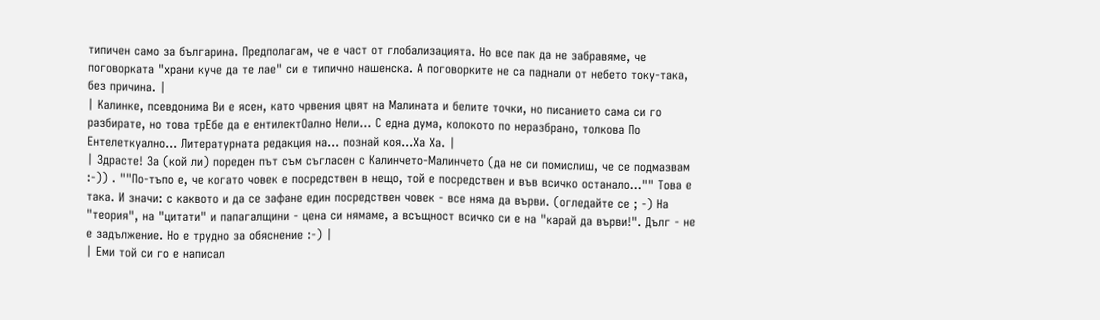типичен само за българина. Предполагам, че е част от глобализацията. Но все пак да не забравяме, че поговорката "храни куче да те лае" си е типично нашенска. А поговорките не са паднали от небето току-така, без причина. |
| Калинке, псевдонима Ви е ясен, като чрвения цвят на Малината и белите точки, но писанието сама си го разбирате, но това трЕбе да е ентилектОално Нели... С една дума, колокото по неразбрано, толкова По Ентелеткуално... Литературната редакция на... познай коя...Ха Ха. |
| Здрасте! За (кой ли) пореден път съм съгласен с Калинчето-Малинчето (да не си помислиш, че се подмазвам :-)) . ""По-тъпо е, че когато човек е посредствен в нещо, той е посредствен и във всичко останало..."" Това е така. И значи: с каквото и да се зафане един посредствен човек - все няма да върви. (огледайте се ; -) На "теория", на "цитати" и папагалщини - цена си нямаме, а всъщност всичко си е на "карай да върви!". Дълг - не е задължение. Но е трудно за обяснение :-) |
| Еми той си го е написал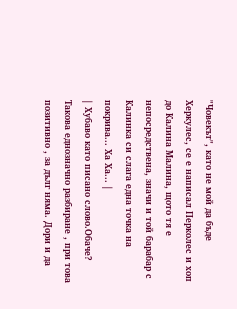"Човекът", като не мой да бъде Херкулес, се е написал Перколес и хоп до Калина Малина, щото тя е непосредствена, значи и той барабар с Калинка си слага една точка на покрива... Ха Ха... |
| Хубаво като писано слово.Обаче? Такова еднозначно разбиране , при това позитивно , за дълг няма. Дори и да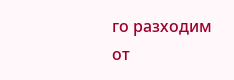го разходим от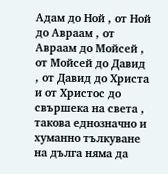Адам до Ной , от Ной до Авраам , от Авраам до Мойсей , от Мойсей до Давид , от Давид до Христа и от Христос до свършека на света , такова еднозначно и хуманно тълкуване на дълга няма да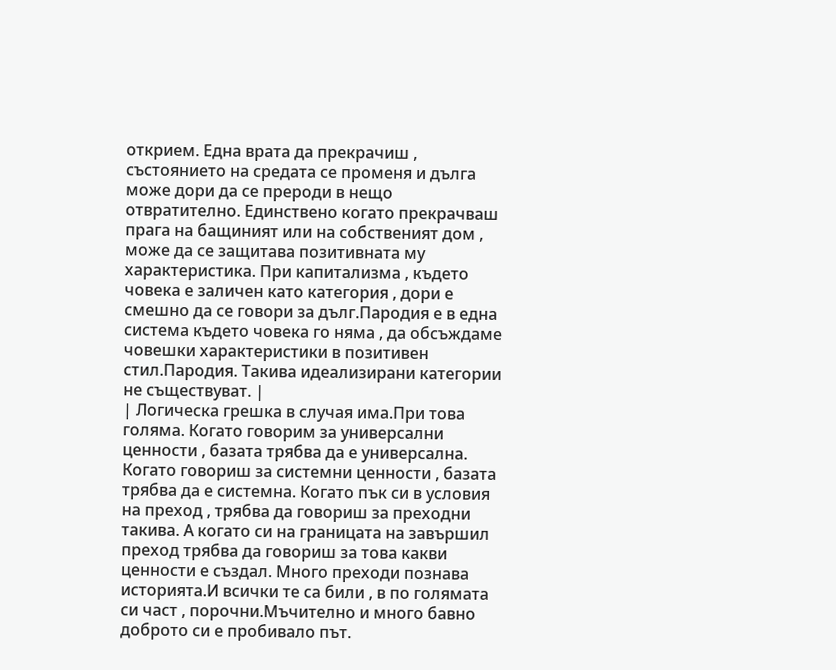открием. Една врата да прекрачиш , състоянието на средата се променя и дълга може дори да се прероди в нещо отвратително. Единствено когато прекрачваш прага на бащиният или на собственият дом , може да се защитава позитивната му характеристика. При капитализма , където човека е заличен като категория , дори е смешно да се говори за дълг.Пародия е в една система където човека го няма , да обсъждаме човешки характеристики в позитивен стил.Пародия. Такива идеализирани категории не съществуват. |
| Логическа грешка в случая има.При това голяма. Когато говорим за универсални ценности , базата трябва да е универсална. Когато говориш за системни ценности , базата трябва да е системна. Когато пък си в условия на преход , трябва да говориш за преходни такива. А когато си на границата на завършил преход трябва да говориш за това какви ценности е създал. Много преходи познава историята.И всички те са били , в по голямата си част , порочни.Мъчително и много бавно доброто си е пробивало път.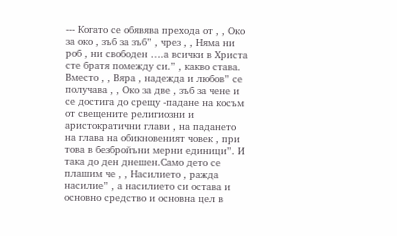--- Когато се обявява прехода от , , Око за око , зъб за зъб” , чрез , , Няма ни роб , ни свободен ….а всички в Христа сте братя помежду си.” , какво става. Вместо , , Вяра , надежда и любов” се получава , , Око за две , зъб за чене и се достига до срещу -падане на косъм от свещените религиозни и аристократични глави , на падането на глава на обикновеният човек , при това в безбройъни мерни единици”. И така до ден днешен.Само дето се плашим че , , Насилието , ражда насилие” , а насилието си остава и основно средство и основна цел в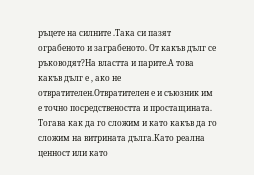ръцете на силните .Така си пазят ограбеното и заграбеното. От какъв дълг се ръководят?На властта и парите.А това какъв дълг е , ако не отвратителен.Отвратителен е и съюзник им е точно посредствеността и простащината. Тогава как да го сложим и като какъв да го сложим на витрината дълга.Като реална ценност или като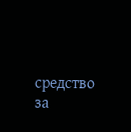средство за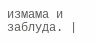измама и заблуда. |